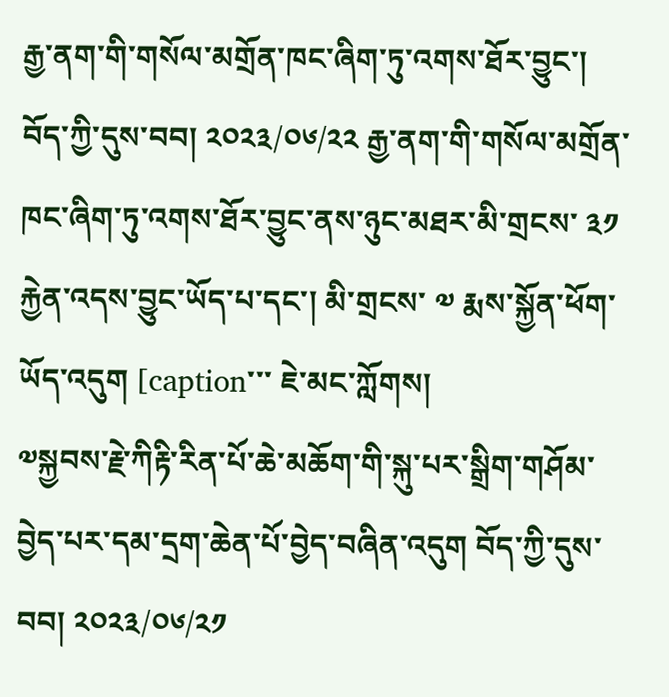རྒྱ་ནག་གི་གསོལ་མགྲོན་ཁང་ཞིག་ཏུ་འགས་ཐོར་བྱུང་། བོད་ཀྱི་དུས་བབ། ༢༠༢༣/༠༦/༢༢ རྒྱ་ནག་གི་གསོལ་མགྲོན་ཁང་ཞིག་ཏུ་འགས་ཐོར་བྱུང་ནས་ཉུང་མཐར་མི་གྲངས་ ༣༡ རྐྱེན་འདས་བྱུང་ཡོད་པ་དང་། མི་གྲངས་ ༧ རྨས་སྐྱོན་ཕོག་ཡོད་འདུག [caption་་་ ཇེ་མང་ཀློགས།
༧སྐྱབས་རྗེ་ཀིརྟི་རིན་པོ་ཆེ་མཆོག་གི་སྐུ་པར་སྒྲིག་གཤོམ་བྱེད་པར་དམ་དྲག་ཆེན་པོ་བྱེད་བཞིན་འདུག བོད་ཀྱི་དུས་བབ། ༢༠༢༣/༠༦/༢༡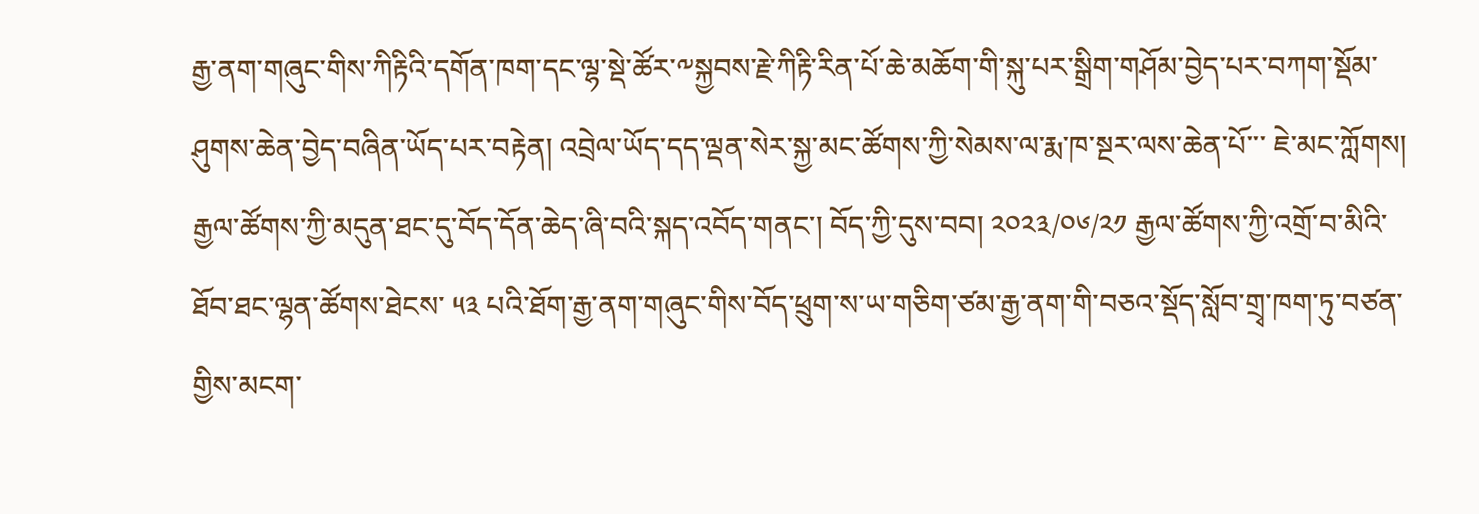རྒྱ་ནག་གཞུང་གིས་ཀིརྟིའི་དགོན་ཁག་དང་ལྷ་སྡེ་ཚོར་༸སྐྱབས་རྗེ་ཀིརྟི་རིན་པོ་ཆེ་མཆོག་གི་སྐུ་པར་སྒྲིག་གཤོམ་བྱེད་པར་བཀག་སྡོམ་ཤུགས་ཆེན་བྱེད་བཞིན་ཡོད་པར་བརྟེན། འབྲེལ་ཡོད་དད་ལྡན་སེར་སྐྱ་མང་ཚོགས་ཀྱི་སེམས་ལ་རྨ་ཁ་སྔར་ལས་ཆེན་པོ་་་ ཇེ་མང་ཀློགས།
རྒྱལ་ཚོགས་ཀྱི་མདུན་ཐང་དུ་བོད་དོན་ཆེད་ཞི་བའི་སྐད་འབོད་གནང་། བོད་ཀྱི་དུས་བབ། ༢༠༢༣/༠༦/༢༡ རྒྱལ་ཚོགས་ཀྱི་འགྲོ་བ་མིའི་ཐོབ་ཐང་ལྷན་ཚོགས་ཐེངས་ ༥༣ པའི་ཐོག་རྒྱ་ནག་གཞུང་གིས་བོད་ཕྲུག་ས་ཡ་གཅིག་ཙམ་རྒྱ་ནག་གི་བཅའ་སྡོད་སློབ་གྲྭ་ཁག་ཏུ་བཙན་གྱིས་མངག་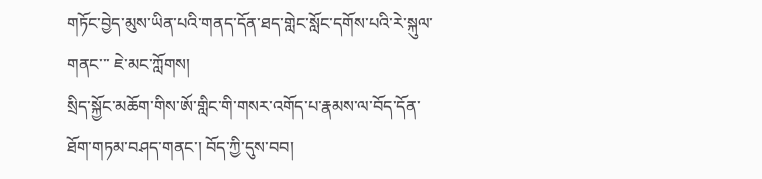གཏོང་བྱེད་མུས་ཡིན་པའི་གནད་དོན་ཐད་གླེང་སློང་དགོས་པའི་རེ་སྐུལ་གནང་་་ ཇེ་མང་ཀློགས།
སྲིད་སྐྱོང་མཆོག་གིས་ཨོ་གླིང་གི་གསར་འགོད་པ་རྣམས་ལ་བོད་དོན་ཐོག་གཏམ་བཤད་གནང་། བོད་ཀྱི་དུས་བབ།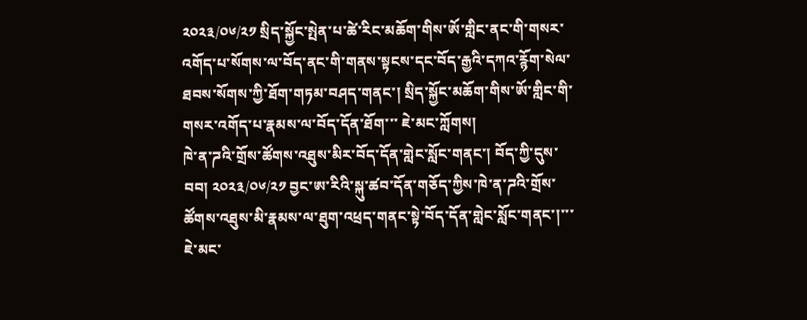༢༠༢༣/༠༦/༢༡ སྲིད་སྐྱོང་སྤེན་པ་ཚེ་རིང་མཆོག་གིས་ཨོ་གླིང་ནང་གི་གསར་འགོད་པ་སོགས་ལ་བོད་ནང་གི་གནས་སྟངས་དང་བོད་རྒྱའི་དཀའ་རྙོག་སེལ་ཐབས་སོགས་ཀྱི་ཐོག་གཏམ་བཤད་གནང་། སྲིད་སྐྱོང་མཆོག་གིས་ཨོ་གླིང་གི་གསར་འགོད་པ་རྣམས་ལ་བོད་དོན་ཐོག་་་ ཇེ་མང་ཀློགས།
ཁེ་ན་ཌའི་གྲོས་ཚོགས་འཐུས་མིར་བོད་དོན་གླེང་སློང་གནང་། བོད་ཀྱི་དུས་བབ། ༢༠༢༣/༠༦/༢༡ བྱང་ཨ་རིའི་སྐུ་ཚབ་དོན་གཅོད་ཀྱིས་ཁེ་ན་ཌའི་གྲོས་ཚོགས་འཐུས་མི་རྣམས་ལ་ཐུག་འཕྲད་གནང་སྟེ་བོད་དོན་གླེང་སློང་གནང་།་་་ ཇེ་མང་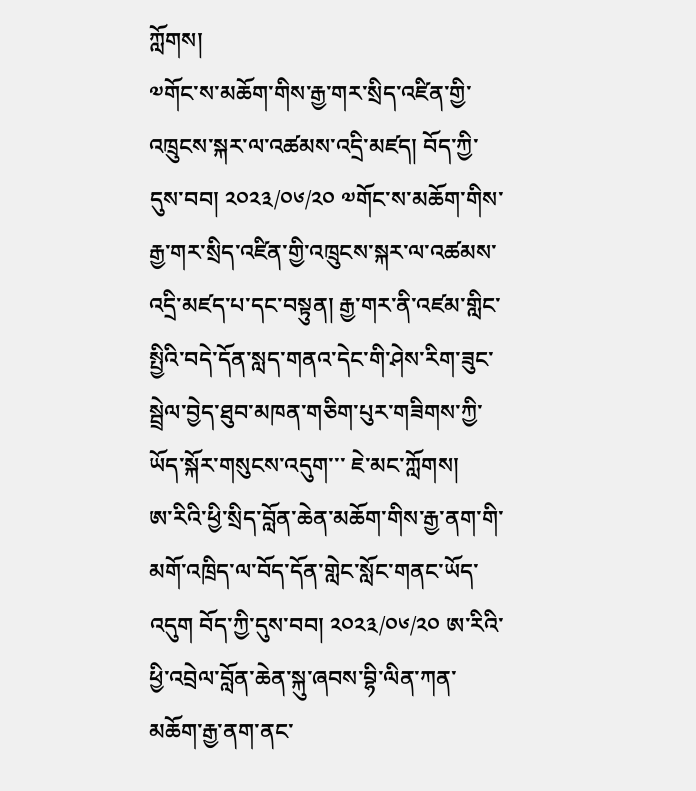ཀློགས།
༧གོང་ས་མཆོག་གིས་རྒྱ་གར་སྲིད་འཛིན་གྱི་འཁྲུངས་སྐར་ལ་འཚམས་འདྲི་མཛད། བོད་ཀྱི་དུས་བབ། ༢༠༢༣/༠༦/༢༠ ༧གོང་ས་མཆོག་གིས་རྒྱ་གར་སྲིད་འཛིན་གྱི་འཁྲུངས་སྐར་ལ་འཚམས་འདྲི་མཛད་པ་དང་བསྟུན། རྒྱ་གར་ནི་འཛམ་གླིང་སྤྱིའི་བདེ་དོན་སླད་གནའ་དེང་གི་ཤེས་རིག་ཟུང་སྦྲེལ་བྱེད་ཐུབ་མཁན་གཅིག་པུར་གཟིགས་ཀྱི་ཡོད་སྐོར་གསུངས་འདུག་་་ ཇེ་མང་ཀློགས།
ཨ་རིའི་ཕྱི་སྲིད་བློན་ཆེན་མཆོག་གིས་རྒྱ་ནག་གི་མགོ་འཁྲིད་ལ་བོད་དོན་གླེང་སློང་གནང་ཡོད་འདུག བོད་ཀྱི་དུས་བབ། ༢༠༢༣/༠༦/༢༠ ཨ་རིའི་ཕྱི་འབྲེལ་བློན་ཆེན་སྐུ་ཞབས་བྷི་ལིན་ཀན་མཆོག་རྒྱ་ནག་ནང་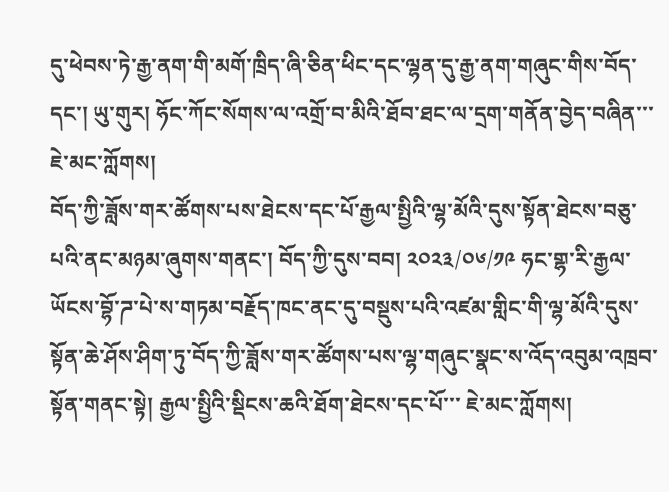དུ་ཕེབས་ཏེ་རྒྱ་ནག་གི་མགོ་ཁྲིད་ཞི་ཅིན་ཕིང་དང་ལྷན་དུ་རྒྱ་ནག་གཞུང་གིས་བོད་དང་། ཡུ་གུར། ཧོང་ཀོང་སོགས་ལ་འགྲོ་བ་མིའི་ཐོབ་ཐང་ལ་དྲག་གནོན་བྱེད་བཞིན་་་ ཇེ་མང་ཀློགས།
བོད་ཀྱི་ཟློས་གར་ཚོགས་པས་ཐེངས་དང་པོ་རྒྱལ་སྤྱིའི་ལྷ་མོའི་དུས་སྟོན་ཐེངས་བཅུ་པའི་ནང་མཉམ་ཞུགས་གནང་། བོད་ཀྱི་དུས་བབ། ༢༠༢༣/༠༦/༡༩ ཧང་གྷ་རི་རྒྱལ་ཡོངས་བྷོ་ཌ་པེ་ས་གཏམ་བརྗོད་ཁང་ནང་དུ་བསྡུས་པའི་འཛམ་གླིང་གི་ལྷ་མོའི་དུས་སྟོན་ཆེ་ཤོས་ཤིག་ཏུ་བོད་ཀྱི་ཟློས་གར་ཚོགས་པས་ལྷ་གཞུང་སྣང་ས་འོད་འབུམ་འཁྲབ་སྟོན་གནང་སྟེ། རྒྱལ་སྤྱིའི་སྡིངས་ཆའི་ཐོག་ཐེངས་དང་པོ་་་ ཇེ་མང་ཀློགས།